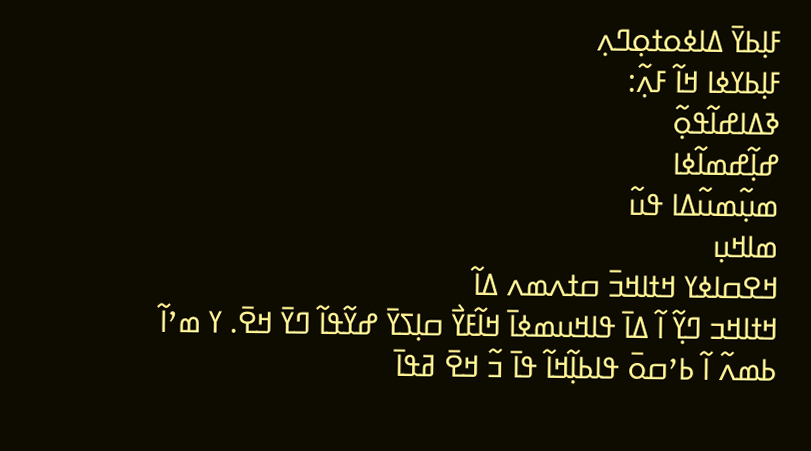ߓߊ߲ߕߌ߫ ߡߊߦߋߙߋ߲ߣߍ߲
ߓߊ߲ߕߌߦߊ ߞߊ߬ ߓߍ߲߬:
ߢߡߊߝߊ߬ߟߋ߲߬
ߝߊ߲߬ߝߘߊ߬ߦߊ
ߘߎ߲߬ߘߎ߬ߡߊ ߟߎ߬
ߘߊߞߎ߲
ߞߐߛߊߦߌ ߞߙߊߞߏ߫ ߛߙߍߘߍ ߡߊ߬
ߞߙߊߞߏ ߣߌ߲߬ ߊ߬ ߡߊ߫ ߟߊߞߎߘߦߊ߫ ߞߊ߬ߓߌ߯ ߛߊ߲ߖߌ߫ ߝߌ߬ߟߊ߬ ߣߌ߫ ߞߐ߫. ߌ ߘߴߊ߬ ߕߘߍ߬ ߊ߬ ߕߴߛߋ߫ ߟߊߕߊ߲߬ߞߊ߬ ߟߊ߫ ߏ߬ ߞߐ߫ ߥߟߊ߫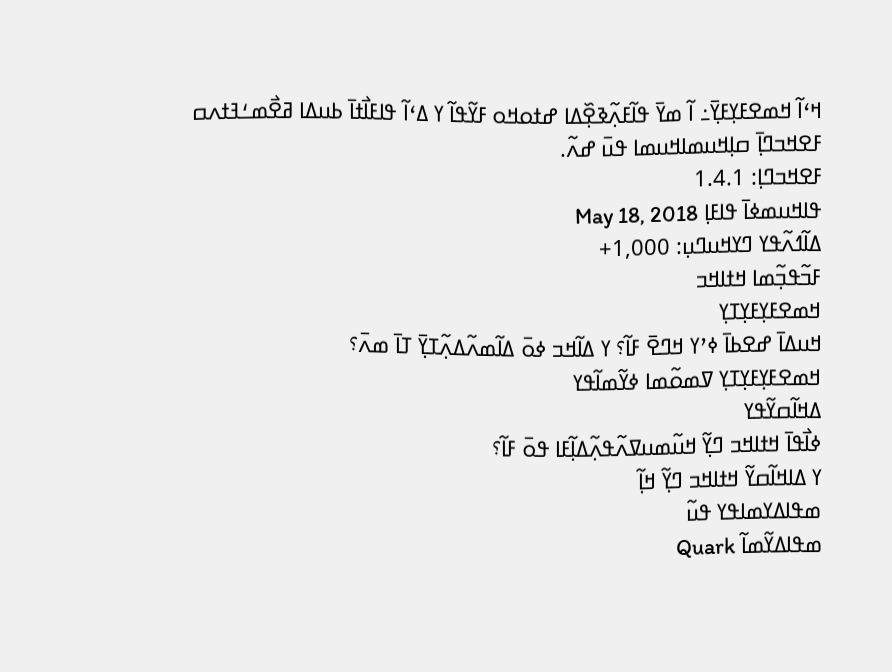ߞߵߊ߬ ߞߘߐߓߌ߲ߓߌ߲߫߸ ߊ߬ ߘߌ߫ ߟߊ߬ߓߍ߲߬ߢߐ߲߰ߡߊ ߝߙߋߞߋ ߓߌ߬ߟߊ߬ ߌ ߡߵߊ߬ ߟߊߓߊ߯ߙߊ߫ ߕߎߡߊ ߥߐ߯ߘߑߔߙߍߛ ߓߐߞߏߣߊ߲߫ ߛߊ߲ߞߎߘߊߞߎߘߊ ߟߎ߫ ߝߍ߬.
ߓߐߞߏߣߊ߲: 1.4.1
ߟߊߞߎߘߦߊ߫ ߟߊߓߊ߲ May 18, 2018
ߡߊ߬ߗߍ߬ߟߌ ߣߌߞߎߣߎ߲: 1,000+
ߓߏ߬ߟߏ߲߬ߘߊ ߞߙߊߞߏ
ߞߘߐߓߌ߲ߓߌ߲ߠߌ߲
ߞߎߡߊ߫ ߝߐߕߊ߫ ߦߴߌ ߞߣߐ߫ ߓߊ߬؟ ߌ ߡߊ߬ߞߏ ߦߋ߫ ߡߊ߬ߘߍ߬ߡߍ߲߬ߠߌ߲߫ ߠߊ߫ ߘߍ߫؟
ߞߘߐߓߌ߲ߓߌ߲ߠߌ߲ ߜߘߋ߬ߘߊ ߦߌ߬ߘߊ߬ߟߌ
ߡߞߊ߬ߛߌ߬ߟߌ
ߦߊ߯ߟߊ߫ ߞߙߊߞߏ ߣߌ߲߬ ߞߎ߬ߘߎߜߍ߬ߟߍ߲߬ߡߊ߲߬ߓߊ ߟߋ߫ ߓߊ߬؟
ߌ ߡߊߞߊ߬ߛߌ߬ ߞߙߊߞߏ ߣߌ߲߬ ߞߊ߲߬
ߘߟߊߡߌߘߊߟߌ ߟߎ߬
ߘߟߊߡߌ߬ߘߊ߬ Quark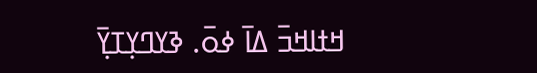ߞߙߊߞߏ߫ ߡߊ߫ ߦߋ߫. ߢߌߣߌ߲ߠߌ߲߫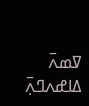ߜߘߍ߫ ߡߊߝߍߣߍ߲߫